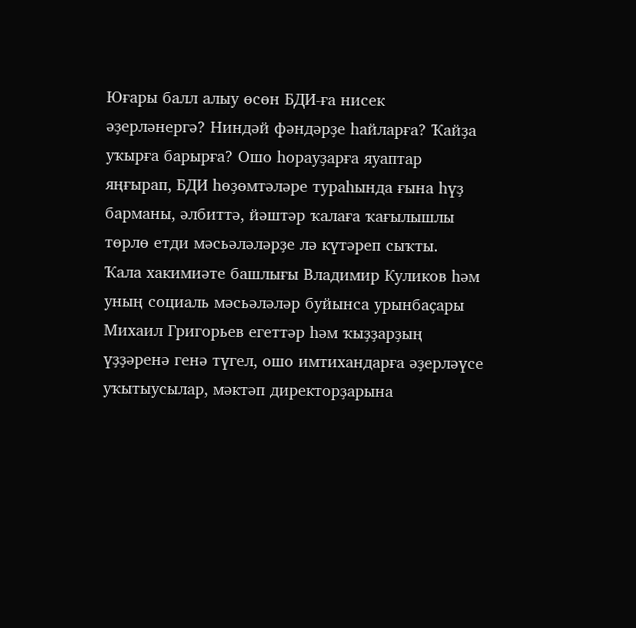Юғары балл алыу өсөн БДИ-ға нисек әҙерләнергә? Ниндәй фәндәрҙе һайларға? Ҡайҙа уҡырға барырға? Ошо һорауҙарға яуаптар яңғырап, БДИ һөҙөмтәләре тураһында ғына һүҙ барманы, әлбиттә, йәштәр ҡалаға ҡағылышлы төрлө етди мәсьәләләрҙе лә күтәреп сыҡты.
Ҡала хакимиәте башлығы Владимир Куликов һәм уның социаль мәсьәләләр буйынса урынбаҫары Михаил Григорьев егеттәр һәм ҡыҙҙарҙың үҙҙәренә генә түгел, ошо имтихандарға әҙерләүсе уҡытыусылар, мәктәп директорҙарына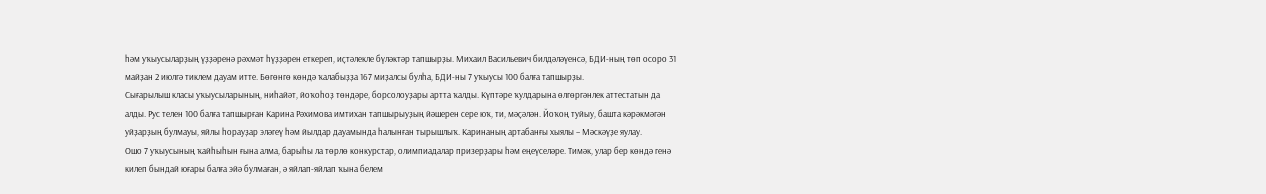һәм уҡыусыларҙың үҙҙәренә рәхмәт һүҙҙәрен еткереп, иҫтәлекле бүләктәр тапшырҙы. Михаил Васильевич билдәләүенсә, БДИ-ның төп осоро 31 майҙан 2 июлгә тиклем дауам итте. Бөгөнгө көндә ҡалабыҙҙа 167 миҙалсы булһа, БДИ-ны 7 уҡыусы 100 балға тапшырҙы.
Сығарылыш класы уҡыусыларының, ниһайәт, йоҡоһоҙ төндәре, борсолоуҙары артта ҡалды. Күптәре ҡулдарына өлгөргәнлек аттестатын да алды. Рус телен 100 балға тапшырған Карина Рәхимова имтихан тапшырыуҙың йәшерен сере юҡ, ти, мәҫәлән. Йоҡоң туйыу, башта кәрәкмәгән уйҙарҙың булмауы, яйлы һорауҙар эләгеү һәм йылдар дауамында һалынған тырышлыҡ. Каринаның артабанғы хыялы – Мәскәүҙе яулау.
Ошо 7 уҡыусының ҡайһыһын ғына алма, барыһы ла төрлө конкурстар, олимпиадалар призерҙары һәм еңеүселәре. Тимәк, улар бер көндә генә килеп бындай юғары балға эйә булмаған, ә яйлап-яйлап ҡына белем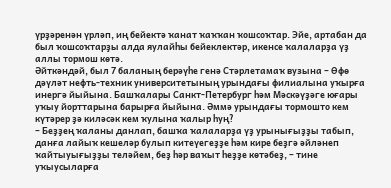үрҙәренән үрләп, иң бейектә ҡанат ҡаҡҡан ҡошсоҡтар. Эйе, артабан да был ҡошсоҡтарҙы алда яулайһы бейеклектәр, икенсе ҡалаларҙа үҙ аллы тормош көтә.
Әйткәндәй, был 7 баланың берәүһе генә Стәрлетамаҡ вузына – Өфө дәүләт нефть-техник университетының урындағы филиалына уҡырға инергә йыйына. Башҡалары Санкт-Петербург һәм Мәскәүҙәге юғары уҡыу йорттарына барырға йыйына. Әммә урындағы тормошто кем күтәрер ҙә киләсәк кем ҡулына ҡалыр һуң?
– Беҙҙең ҡаланы данлап, башҡа ҡалаларҙа үҙ урынығыҙҙы табып, данға лайыҡ кешеләр булып китеүегеҙҙе һәм кире беҙгә әйләнеп ҡайтыуығыҙҙы теләйем, беҙ һәр ваҡыт һеҙҙе көтәбеҙ, – тине уҡыусыларға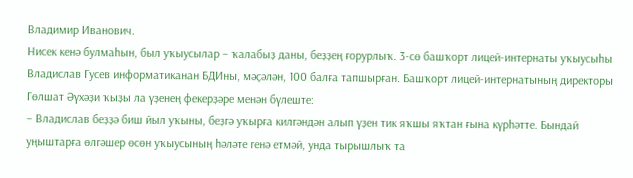Владимир Иванович.
Нисек кенә булмаһын, был уҡыусылар – ҡалабыҙ даны, беҙҙең ғорурлыҡ. 3-сө башҡорт лицей-интернаты уҡыусыһы Владислав Гусев информатиканан БДИны, мәҫәлән, 100 балға тапшырған. Башҡорт лицей-интернатының директоры Гөлшат Әүхәҙи ҡыҙы ла үҙенең фекерҙәре менән бүлеште:
– Владислав беҙҙә биш йыл уҡыны, беҙгә уҡырға килгәндән алып үҙен тик яҡшы яҡтан ғына күрһәтте. Бындай уңыштарға өлгәшер өсөн уҡыусының һәләте генә етмәй, унда тырышлыҡ та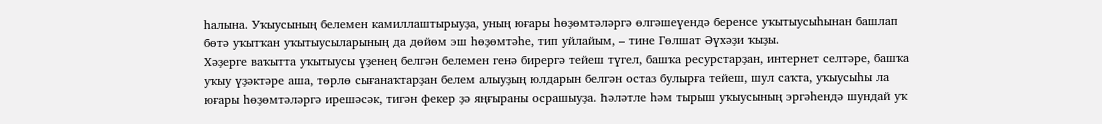һалына. Уҡыусының белемен камиллаштырыуҙа, уның юғары һөҙөмтәләргә өлгәшеүендә беренсе уҡытыусыһынан башлап бөтә уҡытҡан уҡытыусыларының да дөйөм эш һөҙөмтәһе, тип уйлайым, – тине Гөлшат Әүхәҙи ҡыҙы.
Хәҙерге ваҡытта уҡытыусы үҙенең белгән белемен генә бирергә тейеш түгел, башҡа ресурстарҙан, интернет селтәре, башҡа уҡыу үҙәктәре аша, төрлө сығанаҡтарҙан белем алыуҙың юлдарын белгән остаз булырға тейеш, шул саҡта, уҡыусыһы ла юғары һөҙөмтәләргә ирешәсәк, тигән фекер ҙә яңғыраны осрашыуҙа. Һәләтле һәм тырыш уҡыусының эргәһендә шундай уҡ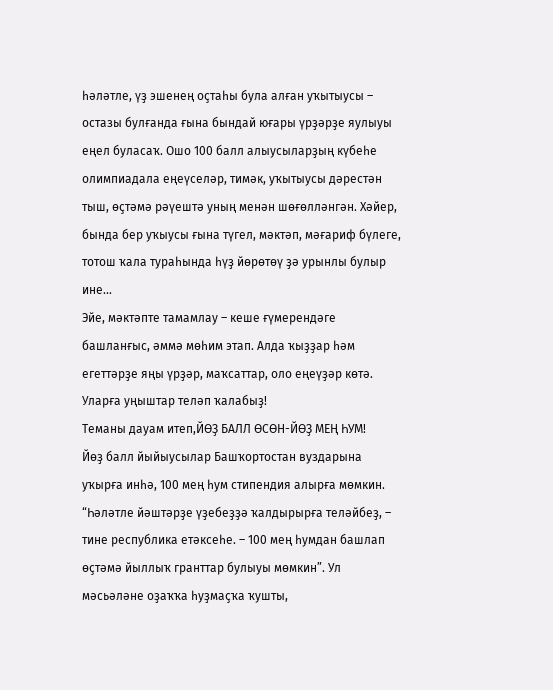һәләтле, үҙ эшенең оҫтаһы була алған уҡытыусы – остазы булғанда ғына бындай юғары үрҙәрҙе яулыуы еңел буласаҡ. Ошо 100 балл алыусыларҙың күбеһе олимпиадала еңеүселәр, тимәк, уҡытыусы дәрестән тыш, өҫтәмә рәүештә уның менән шөғөлләнгән. Хәйер, бында бер уҡыусы ғына түгел, мәктәп, мәғариф бүлеге, тотош ҡала тураһында һүҙ йөрөтөү ҙә урынлы булыр ине...
Эйе, мәктәпте тамамлау – кеше ғүмерендәге башланғыс, әммә мөһим этап. Алда ҡыҙҙар һәм егеттәрҙе яңы үрҙәр, маҡсаттар, оло еңеүҙәр көтә. Уларға уңыштар теләп ҡалабыҙ!
Теманы дауам итеп,ЙӨҘ БАЛЛ ӨСӨН-ЙӨҘ МЕҢ ҺУМ!
Йөҙ балл йыйыусылар Башҡортостан вуздарына уҡырға инһә, 100 мең һум стипендия алырға мөмкин.
“Һәләтле йәштәрҙе үҙебеҙҙә ҡалдырырға теләйбеҙ, – тине республика етәксеһе. – 100 мең һумдан башлап өҫтәмә йыллыҡ гранттар булыуы мөмкин”. Ул мәсьәләне оҙаҡҡа һуҙмаҫҡа ҡушты,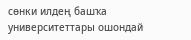сөнки илдең башҡа университеттары ошондай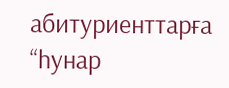абитуриенттарға “һунар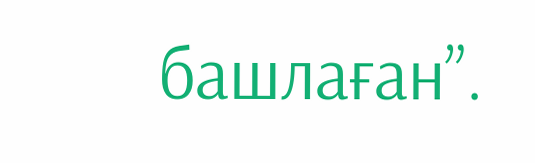башлаған”.